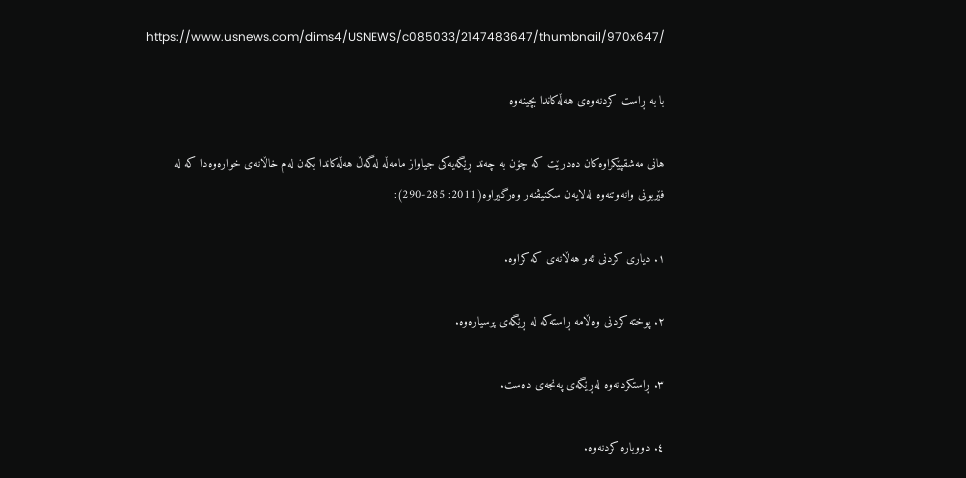https://www.usnews.com/dims4/USNEWS/c085033/2147483647/thumbnail/970x647/

با به‌ ڕاست کردنەوەی هەڵەكاندا بچينه‌وه‌

هانی مەشقپێکراوەکان دەدرێت کە چۆن بە چەند ڕێگەیەکی جیاواز مامەڵە لەگەڵ هەڵەکاندا بکەن لەم خاڵانەی خوارەوەدا کە لە فێربونی وانەوتنەوە لەلایەن سکنیڤنەر وەرگیراوە(2011: 285-290):

١. دیاری کردنی ئەو هەڵانەی کە کراوە.

٢. پوختە کردنی وەڵامە ڕاستەکە لە ڕێگەی پرسیارەوە.

٣. ڕاستکردنەوە لەڕێگەی پەنجەی دەست.

٤. دووبارە کردنەوە.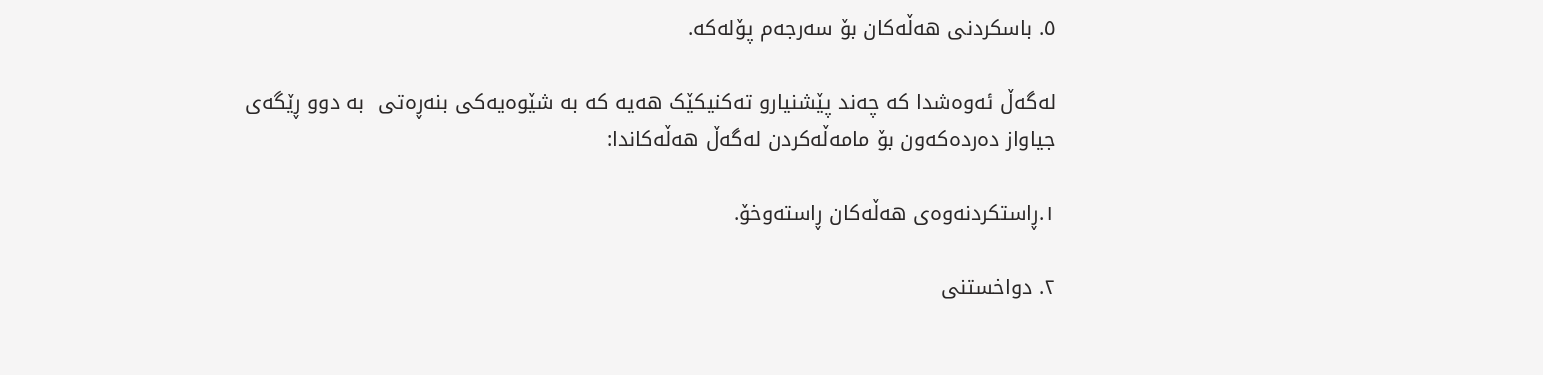٥. باسکردنی هەڵەکان بۆ سەرجه‌م پۆلەکە.

لەگەڵ ئەوەشدا کە چەند پێشنیارو تەکنیکێک هەیە کە بە شێوەیەکی بنەڕەتی  بە دوو ڕێگەی جیاواز دەردەکەون بۆ مامەڵەکردن لەگەڵ هەڵەکاندا:

١.ڕاستکردنەوەی هەڵەکان ڕاستەوخۆ.

٢. دواخستنی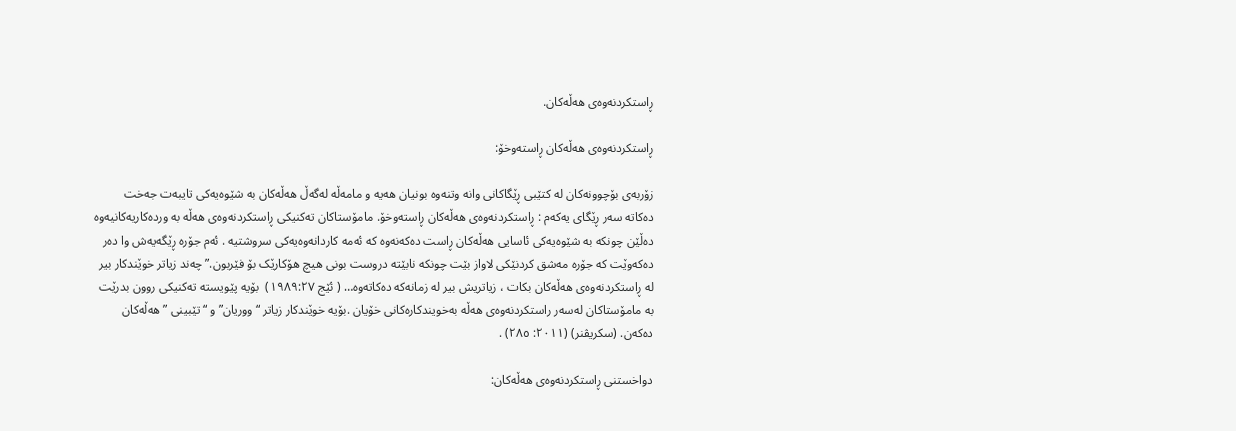ڕاستکردنەوەی هەڵەکان.

ڕاستکردنەوەی هەڵەکان ڕاستەوخۆ:

زۆربەی بۆچوونەکان لە کتێبی ڕێگاکانی وانە وتنەوە بونیان هەیە و مامەڵە لەگەڵ هەڵەکان بە شێوەیەکی تایبەت جەخت دەکاتە سەر ڕێگای یەکەم : ڕاستکردنەوەی هەڵەکان ڕاستەوخۆ. مامۆستاکان تەکنیکی ڕاستکردنەوەی هەڵە بە ورده‌کاریەکانیەوە دەڵێن چونکە بە شێوەیەکی ئاسايی هەڵەکان ڕاست دەکەنەوە کە ئەمە کاردانەوەیەکی سروشتیە . ئەم جۆرە ڕێگەیەش وا دەر دەکەوێت کە جۆرە مەشق کردنێکی لاواز بێت چونکە نابێتە دروست بونی هیچ هۆکارێک بۆ فێربون.”چەند زیاتر خوێندکار بیر لە ڕاستکردنەوەی هەڵەکان بکات ، زیاتریش بیر لە زمانەکە دەکاتەوە… ( ئێج ١٩٨٩:٢٧)  بۆیە پێویستە تەکنیکی روون بدرێت بە مامۆستاکان لەسەر راستکردنەوەی هەڵە بەخویندکارەکانى خۆیان .بۆیە خوێندکار زیاتر “ووریان” و “تێبینی ” هەڵەکان دەکەن. (سکریڤنر) (٢٠١١: ٢٨٥) .

دواخستنی ڕاستکردنەوەی هەڵەکان: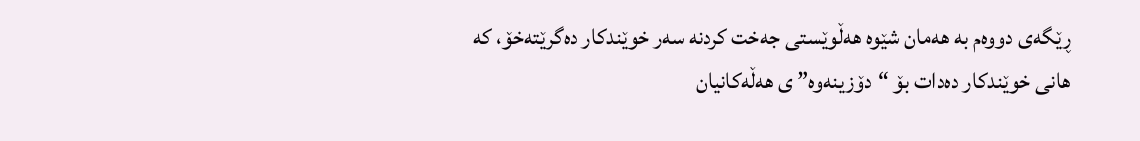ڕێگەی دووەم بە هەمان شێوە هەڵوێستی جەخت كردنە سەر خوێندکار دەگرێتەخۆ، کە هانی خوێندکار دەدات بۆ “دۆزینەوە” ی هەڵەکانیان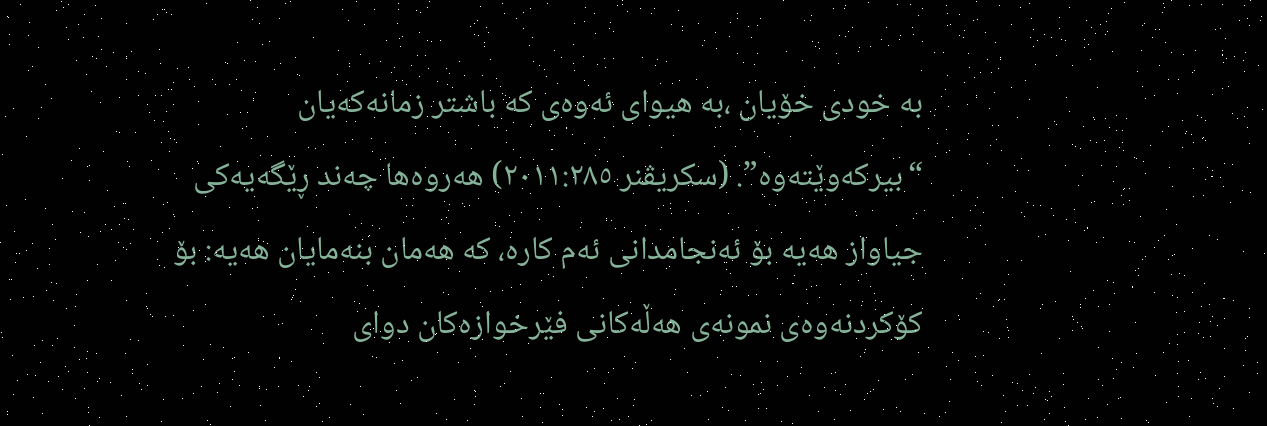بە خودی خۆیان ،بە هیوای ئەوەی کە باشتر زمانەکەیان “بیرکەوێتەوە”. (سکریڤنر ٢٠١١:٢٨٥) هەروەها چەند ڕێگەیەکی جیاواز هەیە بۆ ئەنجامدانی ئەم كارە، کە هەمان بنەمايان هەيە: بۆ کۆکردنەوەی نمونەی هەڵەکانی فێرخوازەکان دوای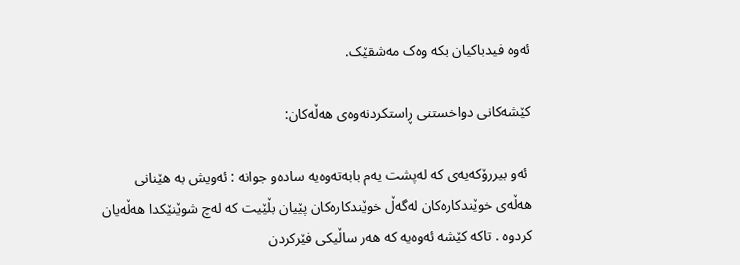ئەوە فیدباکیان بکە وەک مەشقێک.

کێشەکانی دواخستنی ڕاستکردنەوەی هەڵەکان:

 ئەو بیررۆکەیەی کە لەپشت یەم بابەتەوەیە سادەو جوانە : ئەویش بە هێنانی هەڵەی خوێندکارەکان لەگەڵ خوێندکارەکان پێیان بڵێیت کە لەچ شوێنێکدا هەڵەیان کردوە . تاکە کێشە ئەوەیە کە هەر ساڵیکی فێرکردن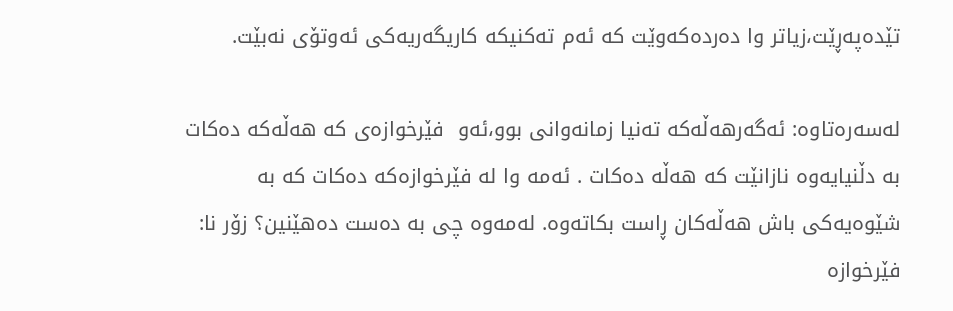تێدەپەڕێت،زیاتر وا دەردەکەوێت کە ئەم تەکنیکە کاریگەریەکی ئەوتۆی نەبێت.

لەسەرەتاوە: ئەگەرهەڵەكە تەنيا زمانەوانى بوو،ئەو  فێرخوازەی کە هەڵەکە دەکات بە دڵنیایەوە نازانێت کە هەڵە دەکات . ئەمە وا لە فێرخوازەکە دەکات کە بە شێوەیەکی باش هەڵەکان ڕاست بکاتەوە. لەمەوە چی بە دەست دە‌هێنین؟ زۆر نا: فێرخوازە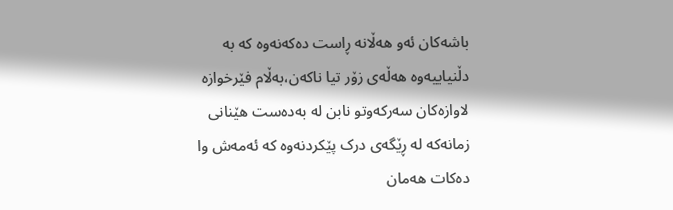باشەکان ئەو هەڵانە ڕاست دەکەنەوە کە بە دڵنیایيەوە هەڵەی زۆر تیا ناکەن،بەڵام فێرخوازە لاوازەکان سەرکەوتو نابن لە بەدەست هێنانی زمانەکە لە ڕێگەی درک پێکردنەوە کە ئەمەش وا دەکات هەمان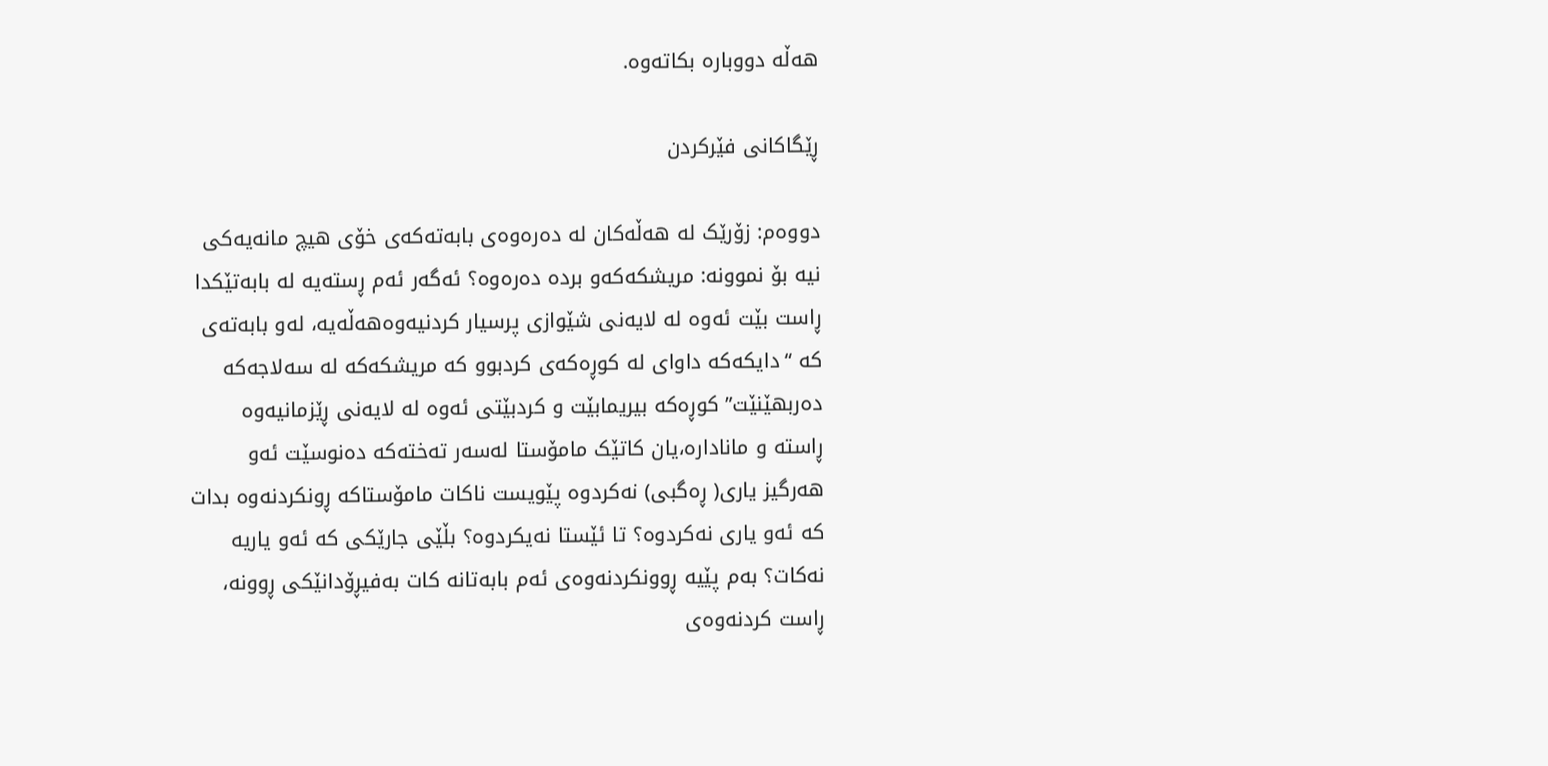هەڵە دووباره‌ بکاتەوە.

ڕێگاکانی فێرکردن

دووەم: زۆرێک لە هەڵەکان لە دەرەوەی بابەتەکەی خۆی هیچ مانەیەکی نیە بۆ نموونە: مریشکەکەو بردە دەرەوە؟ ئەگەر ئەم ڕستەیە لە بابەتێکدا ڕاست بێت ئەوە لە لایەنی شێوازی پرسیار کردنیەوەهەڵەیە، لەو بابەتەی کە “دایکەکە داوای لە کوڕەکەی کردبوو کە مریشکەکە لە سەلاجەکە دەربهێنێت” کوڕەکە بیریمابێت و کردبێتی ئەوە لە لایەنی ڕێزمانیەوە ڕاستە و مانادارە،یان کاتێک مامۆستا لەسەر تەختەکە دەنوسێت ئەو هەرگیز یاری( ڕەگبی) نەکردوە پێویست ناکات مامۆستاکە ڕونکردنەوە بدات کە ئەو یاری نەکردوە؟ تا ئێستا نەیکردوە؟ بڵێی جارێکی کە ئەو یاریە نەكات؟ بەم پێيە ڕوونکردنەوەی ئەم بابەتانە کات بەفیڕۆدانێکی ڕوونە، ڕاست کردنەوەی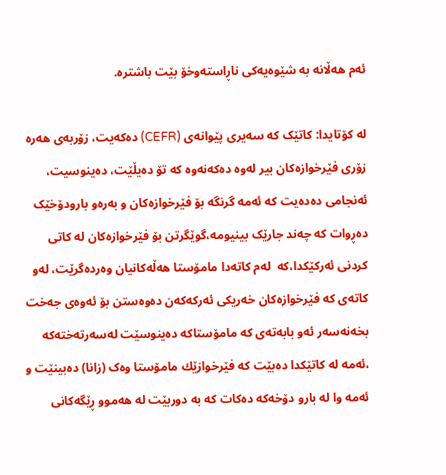ئەم ‌هەڵانە بە شێوەیەکی ناڕاستەوخۆ بێت باشترە.

لە کۆتایدا: کاتێک کە سەیری پێوانەی (CEFR) دەکەیت، زۆربەی هەرە زۆری فێرخوازەکان بیر لەوە دەکەنەوە کە تۆ دەیڵێت، دەینوسیت، ئەنجامی دەدەیت کە ئەمە گرنگە بۆ فێرخوازەکان و بەرەو بارودۆخێک دەڕوات کە چەند جارێک بینیومە،گوێگرتن بۆ فێرخوازەکان لە کاتی کردنی ئەرکێکدا،کە  لەم کاتەدا مامۆستا هەڵەکانیان وەردەگرێت، لەو کاتەی کە فێرخوازەکان خەریکی ئەرکەکەن دەوەستن بۆ ئەوەی جەخت بخەنەسەر ئەو بابەتەی کە مامۆستاکە دەینوسێت لەسەرتەختەکە ،ئەمە لە کاتێکدا دەبێت کە فێرخوازێك مامۆستا وەک (زانا) دەبینێت و ئەمە وا لە بارو دۆخەکە دەکات کە بە دوربێت لە هەموو ڕێگەکانی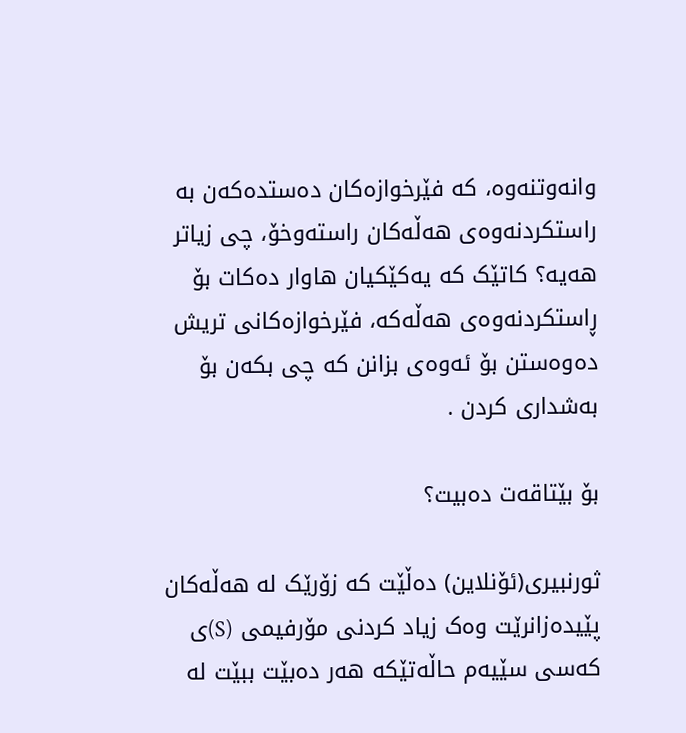وانەوتنەوە، کە فێرخوازەکان دەستدەکەن بە راستکردنەوەی هەڵەکان راستەوخۆ، چی زیاتر هەیە؟ کاتێک کە یەکێکیان هاوار دەکات بۆ ڕاستکردنەوەی هەڵەکە، فێرخوازەکانی تریش دەوەستن بۆ ئەوەی بزانن کە چی بکەن بۆ بەشداری کردن .

بۆ بێتاقەت دەبیت؟

ثورنبیری(ئۆنلاین) دەڵێت کە زۆرێک لە هەڵەکان پێیدەزانرێت وەک زیاد کردنی مۆرفیمی (S)ی کەسی سێیەم حاڵەتێكە هەر دەبێت ببێت لە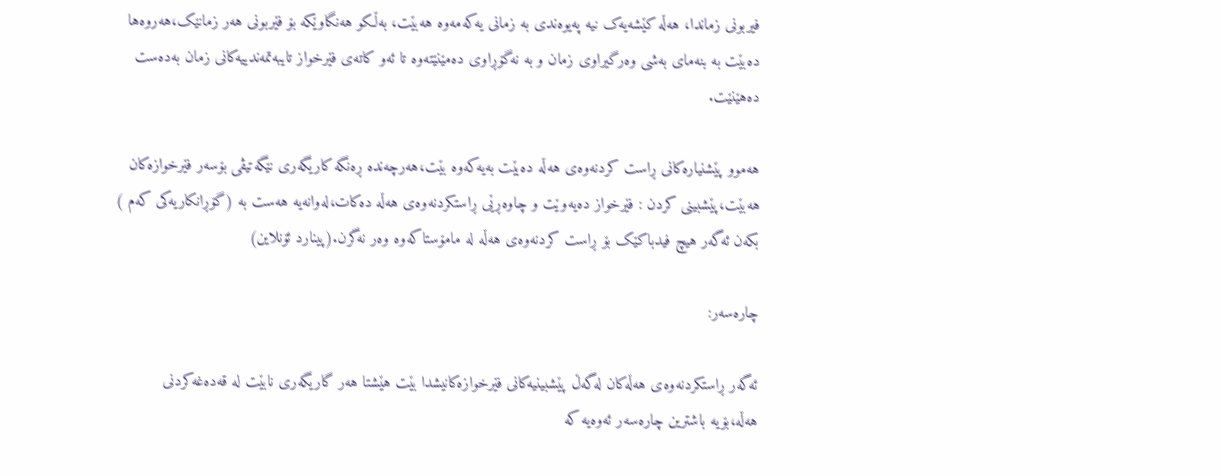فیربونی زماندا، هەڵە کێشەیەک نیە پەیوەندی بە زمانی یەکەمەوە هەبێت، بەڵکو هەنگاوێکە بۆ فێربونی هەر زمانێک،هه‌روەها دەبێت بە بنەمای بەشی وەرگیراوی زمان و بە نەگۆڕاوی دەمێنێتەوە تا ئەو کاتەی فێرخواز تايبه‌تمه‌ندييه‌كانى زمان بەدەست دەهێنێت.

هەموو پێشنیارەکانی ڕاست کردنەوەی هەڵە دەبێت بەیەکەوە بێت،هەرچەندە ڕەنگە کاریگەری نێگەتیڤی بۆسەر فێرخوازەکان هەبێت،پێشبینی کردن : فێرخواز دەیەوێت و چاوەڕێی ڕاستکردنەوەی هەڵە دەکات،لەوانەیە هەست بە (گۆڕانکاریەکی کەم ) بکەن ئەگەر هیچ فیدباکێک بۆ ڕاست کردنەوەی هەڵە لە مامۆستاکەوە وەر نەگرن.(پینارد ئۆنلاین)

چارەسەر:

ئەگەر ڕاستکردنەوەی هەڵەکان لەگەڵ پێشبینیەکانی فێرخوازەکانیشدا بێت هێشتا هەر گاریگەری نابێت لە قەدە‌غەکردنی هەڵە،بۆیە باشترین چارەسەر ئەوەیە کە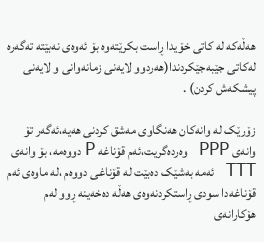هەڵەکە لە کاتی خۆیدا ڕاست بکرێتەوە بۆ ئەوەی نەبێتە تەگەرە لەکاتی جێبەجێکردندا(هەردوو لایەنی زمانەوانی و لایەنی پیشکەش کردن) .

زۆرێک لە وانەکان هەنگاوی مەشق کردنی هەیە،ئەگەر تۆ وانەی PPP   وەردەگریت،ئەم قۆناغە P دووەمە، بۆ وانەی TTT   ئەمە بەشێک دەبێت لە قۆناغی دووەم ،لە ماوەی ئەم قۆناغەدا سودی ڕاستکردنەوەی هەڵە دەخەینە ڕوو لەم هۆکارانەی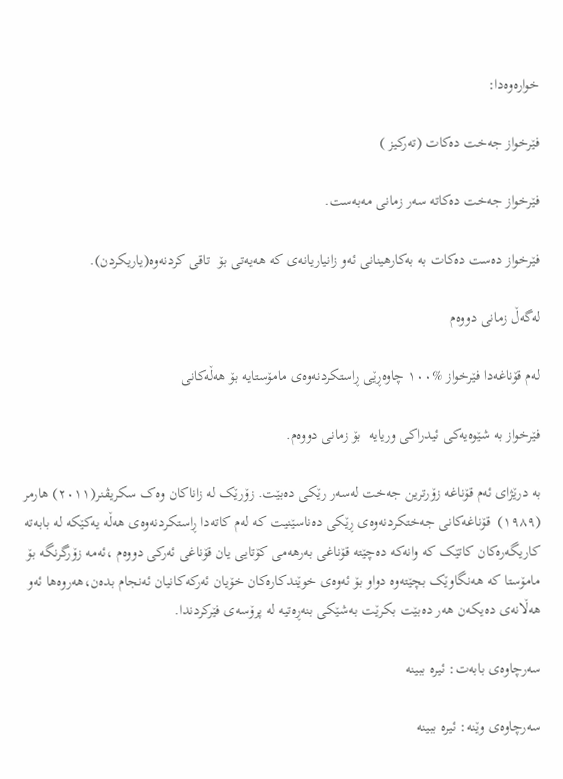خوارەوەدا:

فێرخواز جه‌خت دەکات (تەرکیز )

فێرخواز جەخت دەکاتە سەر زمانی مەبەست.

فێرخواز دەست دەکات بە بەکارهینانی ئەو زانیاریانەی کە هەیەتی بۆ  تاقی کردنەوە(یاریکردن).

لەگەڵ زمانی دووەم

لەم قۆناغەدا فێرخواز %١٠٠ چاوەڕێی ڕاستکردنەوەی مامۆستایە بۆ هەڵەکانی

فێرخواز بە شێوەیەکی ئیدراکی وریايە  بۆ زمانی دووەم.

بە درێژای ئەم قۆناغە زۆرترین جەخت لەسەر رێکی دەبێت. زۆرێک لە زاناکان وەک سکریڤنر(٢٠١١) هارمر (١٩٨٩)  قۆناغەکانی جەختکردنەوەی ڕێکی دەناسێنیت کە لەم کاتەدا ڕاستکردنەوەی هەڵە یەکێکە لە بابەتە کاریگەرەکان کاتێک کە وانەکە دەچێتە قۆناغی بەرهەمی کۆتايی یان قۆناغی ئەرکی دووەم ،ئەمە زۆرگرنگە بۆ مامۆستا کە هەنگاوێک بچێتەوە دواو بۆ ئەوەی خوێندکارەکان خۆیان ئەرکه‌کانيان ئه‌نجام بده‌ن،هەروەها ئەو هەڵانەی دەیکەن هەر دەبێت بکرێت بەشێکی بنەڕەتیە لە پرۆسەی فێرکردندا.

سەرچاوەی بابەت: ئيره ببينه

سەرچاوەی وێنە: ئيره ببينه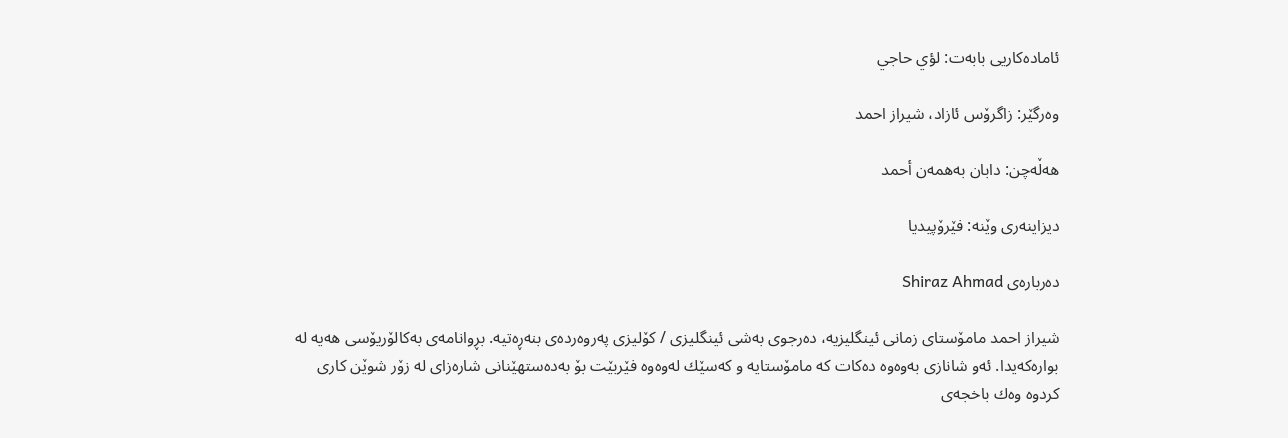ئامادەکاریی بابەت: لؤي حاجي

وەرگێر: زاگرۆس ئازاد، شیراز احمد

هەڵەچن: دابان بەهمەن أحمد

دیزاینەری وێنە: فێرۆپيديا

دەربارەى Shiraz Ahmad

شیراز احمد مامۆستای زمانی ئینگلیزیه، ده‌رجوی به‌شی ئینگلیزی / كۆلیزی په‌روه‌رده‌ی بنه‌ڕه‌تیه‌. بڕوانامه‌ی به‌كالۆریۆسی هه‌یه‌ له‌ بواره‌كه‌یدا. ئه‌و شانازی به‌وه‌وه‌ ده‌كات كه‌ مامۆستایه‌ و كه‌سێك له‌وه‌وه‌ فێربێت بۆ به‌ده‌ستهێنانی شاره‌زای له‌ زۆر شوێن كاری كردوه‌ وه‌ك باخجه‌ی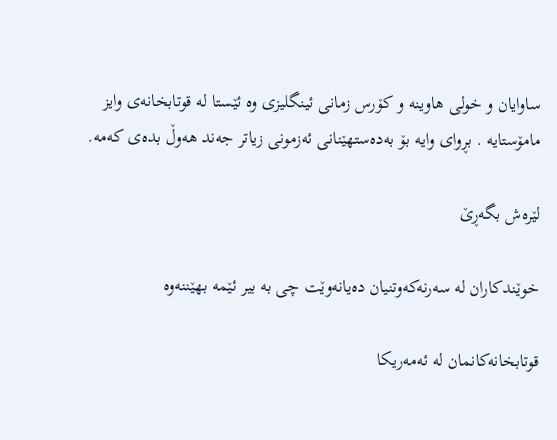ساوایان و خولی هاوینه‌ و كۆرس زمانی ئینگلیزی وه‌ ئێستا له‌ قوتابخانه‌ی وایز مامۆستایه‌ . بڕوای وایه‌ بۆ به‌ده‌ستهێنانی ئه‌زمونی زیاتر جه‌ند هه‌وڵ بده‌ی كه‌مه‌.

لێرەش بگەڕێ

خوێندکاران لە سەرنەکەوتنیان دەیانەوێت چی بە بیر ئێمە بهێننەوە

قوتابخانەکانمان لە ئەمەریکا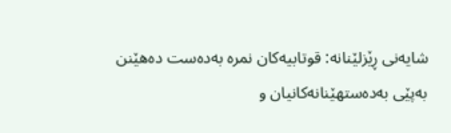شایەنی ڕێزلێنانە: قوتابیەکان نمرە بەدەست دەهێنن بەپێی بەدەستهێنانەکانیان و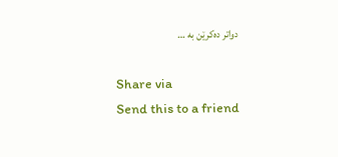دواتر دەکرێن بە …

Share via
Send this to a friend